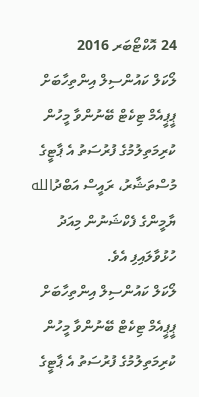24 އޮކްޓޯބަރ 2016
ލޯކަލް ކައުންސިލް އިންތިހާބަށް ޕީޕީއެމް ޓިކެޓް ބޭނުންވާ މީހުން ކުރިމަތިލުމުގެ ފުރުސަތު އެ ޕާޓީގެ މުސްތަޝާރު، ރައީސް އަބްދުالله ޔާމީންގެ ފެކްޝަނުން މިއަދު ހުޅުވާލައިފި އެވެ.
ލޯކަލް ކައުންސިލް އިންތިހާބަށް ޕީޕީއެމް ޓިކެޓް ބޭނުންވާ މީހުން ކުރިމަތިލުމުގެ ފުރުސަތު އެ ޕާޓީގެ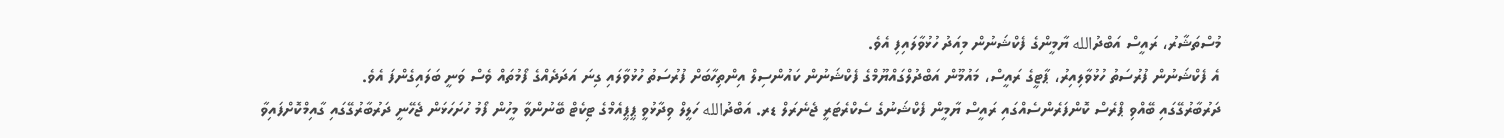މުސްތަޝާރު، ރައީސް އަބްދުالله ޔާމީންގެ ފެކްޝަނުން މިއަދު ހުޅުވާލައިފި އެވެ.
އެ ފެކްޝަނުން ފުރުސަތު ހުޅުވާލިއިރު، ޕާޓީގެ ރައީސް، މައުމޫން އަބްދުލްގައްޔޫމްގެ ފެކްޝަނުން ކައުންސިލް އިންތިހާބަށް ފުރުސަތު ހުޅުވާލައި ގިނަ އަދަދެއްގެ ފޯމުތައް ވެސް ވަނީ ބަލައިގެންފަ އެވެ.
ދަރުބާރުގޭގައި ބޭއްވި ޕްރެސް ކޮންފަރެންސެއްގައި ރައީސް ޔާމީން ފެކްޝަނުގެ ސެކްރެޓަރީ ޖެނެރަލް ޑރ. އަބްދުالله ހަލީލް ވިދާޅުވީ ޕީޕީއެމްގެ ޓިކެޓް ބޭނުންވާ މީހުން ފޯމު ހުށަހަޅަން ޖެހޭނީ ދަރުބާރުގޭގައި ގާއިމްކޮށްފައިވާ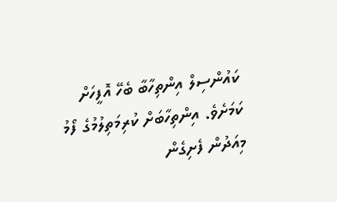ކައުންސިލް އިންތިހާބާ ބެހޭ އޮފީހަށް ކަމަށެވެ. އިންތިހާބަށް ކުރިމަތިލުމުގެ ފޯމު މިއަދުން ފެށިގެން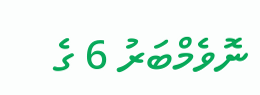ނޮވެމްބަރު 6 ގެ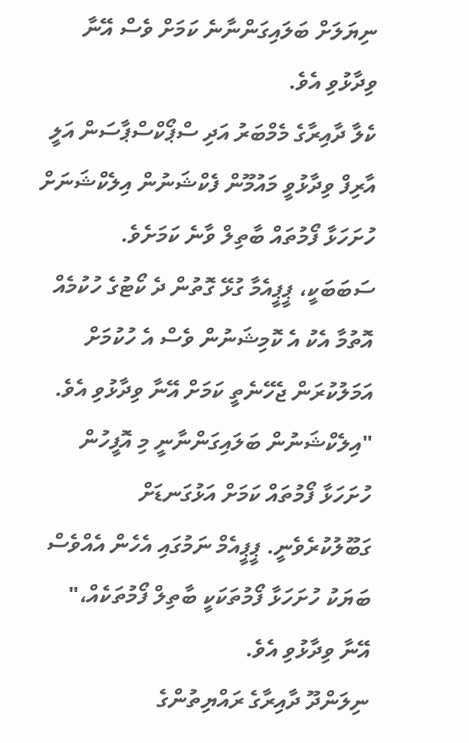ނިޔަލަށް ބަލައިގަންނާނެ ކަމަށް ވެސް އޭނާ ވިދާޅުވި އެވެ.
ކެލާ ދާއިރާގެ މެމްބަރު އަދި ސްޕޯކްސްޕާސަން އަލީ އާރިފް ވިދާޅުވީ މައުމޫން ފެކްޝަނުން އިލެކްޝަނަށް ހުށަހަޅާ ފޯމުތައް ބާތިލް ވާނެ ކަމަށެވެ. ސަބަބަކީ، ޕީޕީއެމާ ގުޅޭ ގޮތުން ދެ ކޯޓުގެ ހުކުމެއް އޮތުމާ އެކު އެ ކޮމިޝަނުން ވެސް އެ ހުކުމަށް އަމަލުކުރަން ޖެހޭނެތީ ކަމަށް އޭނާ ވިދާޅުވި އެވެ.
"އިލެކްޝަނުން ބަލައިގަންނާނީ މި އޮފީހުން ހުށަހަޅާ ފޯމުތައް ކަމަށް އަޅުގަނޑަށް ގަބޫލުކުރެވެނީ. ޕީޕީއެމް ނަމުގައި އެހެން އެއްވެސް ބަޔަކު ހުށަހަޅާ ފޯމުތަކަކީ ބާތިލް ފޯމުތަކެއް،" އޭނާ ވިދާޅުވި އެވެ.
ނިލަންދޫ ދާއިރާގެ ރައްޔިތުންގެ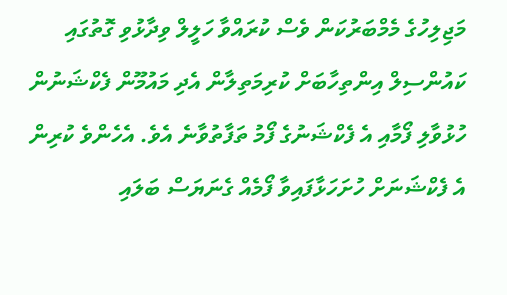މަޖިލިހުގެ މެމްބަރުކަން ވެސް ކުރައްވާ ހަލީލް ވިދާޅުވި ގޮތުގައި ކައުންސިލް އިންތިހާބަށް ކުރިމަތިލާން އެދި މައުމޫން ފެކްޝަނުން ހުޅުވާލި ފޯމާއި އެ ފެކްޝަނުގެ ފޯމު ތަފާތުވާނެ އެވެ. އެހެންވެ ކުރިން އެ ފެކްޝަނަށް ހުށަހަޅާފައިވާ ފޯމެއް ގެނަޔަސް ބަލައި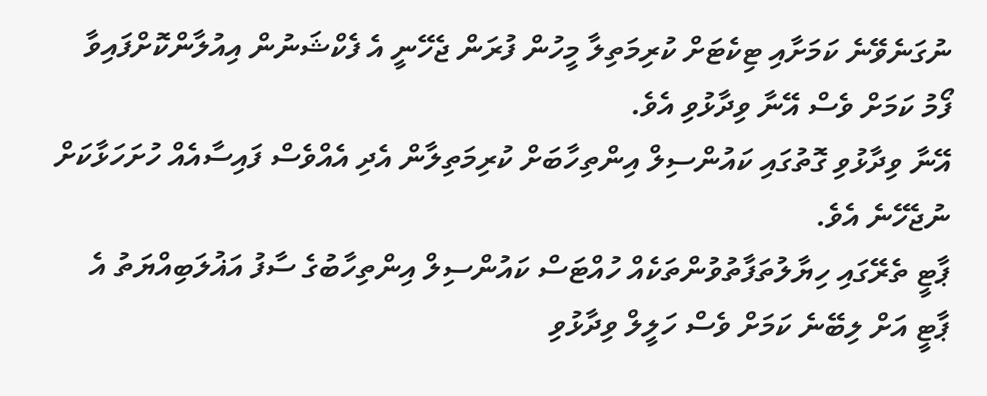ނުގަނެވޭނެ ކަމަށާއި ޓިކެޓަށް ކުރިމަތިލާ މީހުން ފުރަން ޖެހޭނީ އެ ފެކްޝަނުން އިއުލާންކޮށްފައިވާ ފޯމު ކަމަށް ވެސް އޭނާ ވިދާޅުވި އެވެ.
އޭނާ ވިދާޅުވި ގޮތުގައި ކައުންސިލް އިންތިހާބަށް ކުރިމަތިލާން އެދި އެއްވެސް ފައިސާއެއް ހުށަހަޅާކަށް ނުޖެހޭނެ އެވެ.
ޕާޓީ ތެރޭގައި ހިޔާލުތަފާތުވުންތަކެއް ހުއްޓަސް ކައުންސިލް އިންތިހާބުގެ ސާފު އަޣުލަބިއްޔަތު އެ ޕާޓީ އަށް ލިބޭނެ ކަމަށް ވެސް ހަލީލް ވިދާޅުވި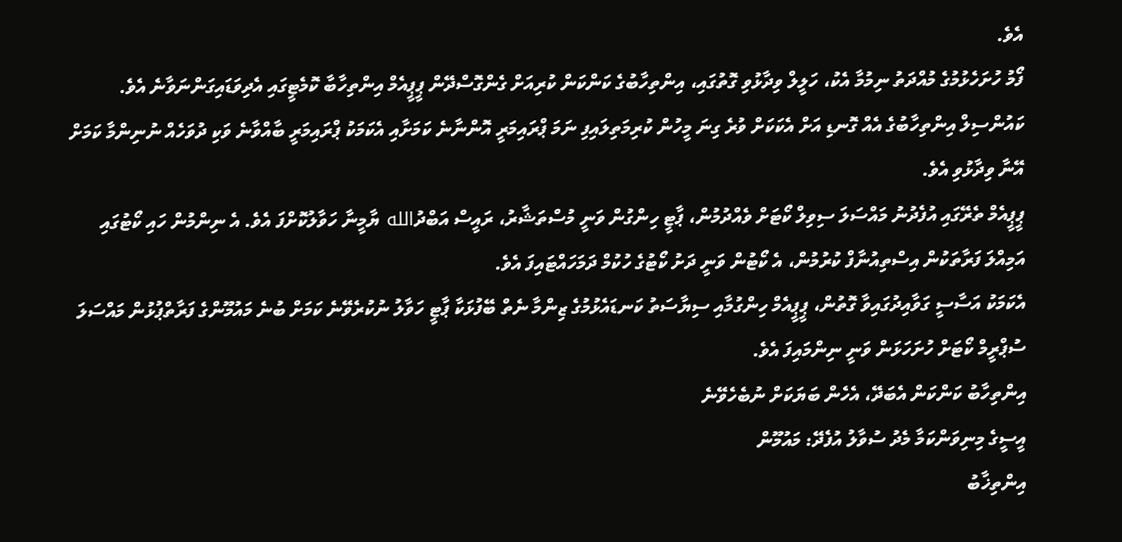އެވެ.
ފޯމު ހުށަހެޅުމުގެ މުއްދަތު ނިމުމާ އެކު، ހަލީލް ވިދާޅުވި ގޮތުގައި، އިންތިހާބުގެ ކަންކަން ކުރިއަށް ގެންގޮސްދޭން ޕީޕީއެމް އިންތިހާބާ ކޮމެޓީގައި އެދިވަޑައިގަންނަވާނެ އެވެ. ކައުންސިލް އިންތިހާބުގެ އެއް ގޮނޑި އަށް އެކަކަށް ވުރެ ގިނަ މީހުން ކުރިމަތިލައިފި ނަމަ ޕްރައިމަރީ އޮންނާނެ ކަމަށާއި އެކަމަކު ޕްރައިމަރީ ބާއްވާނެ ވަކި ދުވަހެއް ނުނިންމާ ކަމަށް އޭނާ ވިދާޅުވި އެވެ.
ޕީޕީއެމް ތެރޭގައި އުފެދުނު މައްސަލަ ސިވިލް ކޯޓަށް ވެއްދުމުން، ޕާޓީ ހިންގުން ވަނީ މުސްތަޝާރު، ރައީސް އަބްދުالله ޔާމީނާ ހަވާލުކޮށްފަ އެވެ. އެ ނިންމުން ހައި ކޯޓުގައި އަމިއްލަ ފަރާތަކުން އިސްތިއުނާފް ކުރުމުން، އެ ކޯޓުން ވަނީ ދަށު ކޯޓުގެ ހުކުމް ދަމަހައްޓައިފަ އެވެ.
އެކަމަކު އަސާސީ ގަވާއިދުގައިވާ ގޮތުން، ޕީޕީއެމް ހިންގުމާއި ސިޔާސަތު ކަނޑައެޅުމުގެ ޒިންމާ ނެތް ބޭފުޅަކާ ޕާޓީ ހަވާލު ނުކުރެވޭނެ ކަމަށް ބުނެ މައުމޫންގެ ފަރާތްޕުޅުން މައްސަލަ ސުޕްރީމް ކޯޓަށް ހުށަހަޅަން ވަނީ ނިންމައިފަ އެވެ.
އިންތިހާބު ކަންކަން އެބަދޭ، އެހެން ބަޔަކަށް ނުބެހެވޭނެ
އީސީގެ މިނިވަންކަމާ މެދު ސުވާލު އުފެދޭ: މައުމޫން
އިންތިޚާބު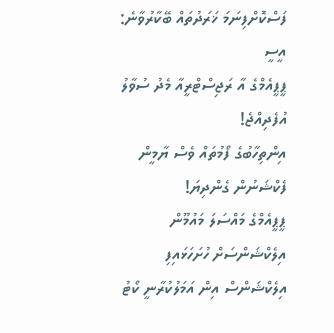ފަސްކޮށްފިނަމަ ޚަރަދުތައް ބޭކާރުވާނެ: އީސީ
ޕީޕީއެމްގެ އާ ރަޖިސްޓްރީއާ މެދު ސުވާލު އުފެދިއްޖެ!
އިންތިހާބުގެ ފޯމުތައް ވެސް ޔާމީން ފެކްޝަނުން ގެންދިޔަ!
ޕީޕީއެމްގެ މައްސަލަ މައުމޫން އިލެކްޝަންސަށް ހުށަހަޅައިފި
އިލެކްޝަންސް އިން އަމަލުކުރާނީ ކޯޓު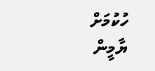ހުކުމަށް
ޔާމީން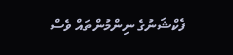ފެކްޝަނުގެ ނިންމުންތައް ވެސް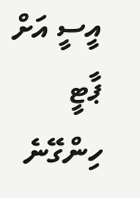އީސީ އަށް
ޕާޓީ ހިންގޭނެ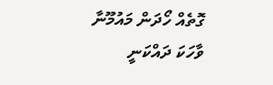ގޮތެއް ހޯދަން މައުމޫނާ ވާހަކަ ދައްކަނީ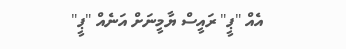އެއް "ޕީ" ރައީސް ޔާމީނަށް އަނެއް "ޕީ"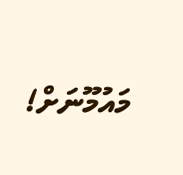މައުމޫނަށް!